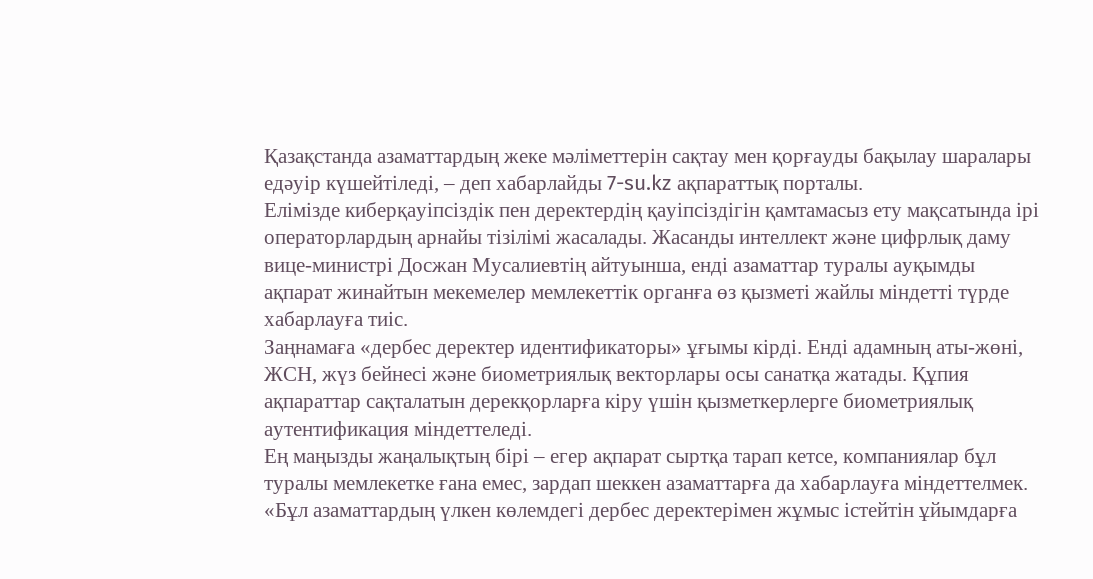Қазақстанда азаматтардың жеке мәліметтерін сақтау мен қорғауды бақылау шаралары едәуір күшейтіледі, – деп хабарлайды 7-su.kz ақпараттық порталы.
Елімізде киберқауіпсіздік пен деректердің қауіпсіздігін қамтамасыз ету мақсатында ірі операторлардың арнайы тізілімі жасалады. Жасанды интеллект және цифрлық даму вице-министрі Досжан Мусалиевтің айтуынша, енді азаматтар туралы ауқымды ақпарат жинайтын мекемелер мемлекеттік органға өз қызметі жайлы міндетті түрде хабарлауға тиіс.
Заңнамаға «дербес деректер идентификаторы» ұғымы кірді. Енді адамның аты-жөні, ЖСН, жүз бейнесі және биометриялық векторлары осы санатқа жатады. Құпия ақпараттар сақталатын дерекқорларға кіру үшін қызметкерлерге биометриялық аутентификация міндеттеледі.
Ең маңызды жаңалықтың бірі – егер ақпарат сыртқа тарап кетсе, компаниялар бұл туралы мемлекетке ғана емес, зардап шеккен азаматтарға да хабарлауға міндеттелмек.
«Бұл азаматтардың үлкен көлемдегі дербес деректерімен жұмыс істейтін ұйымдарға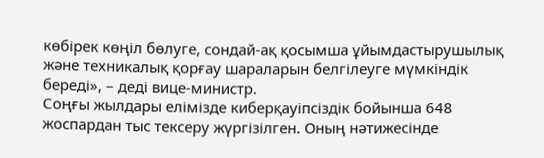көбірек көңіл бөлуге, сондай-ақ қосымша ұйымдастырушылық және техникалық қорғау шараларын белгілеуге мүмкіндік береді», – деді вице-министр.
Соңғы жылдары елімізде киберқауіпсіздік бойынша 648 жоспардан тыс тексеру жүргізілген. Оның нәтижесінде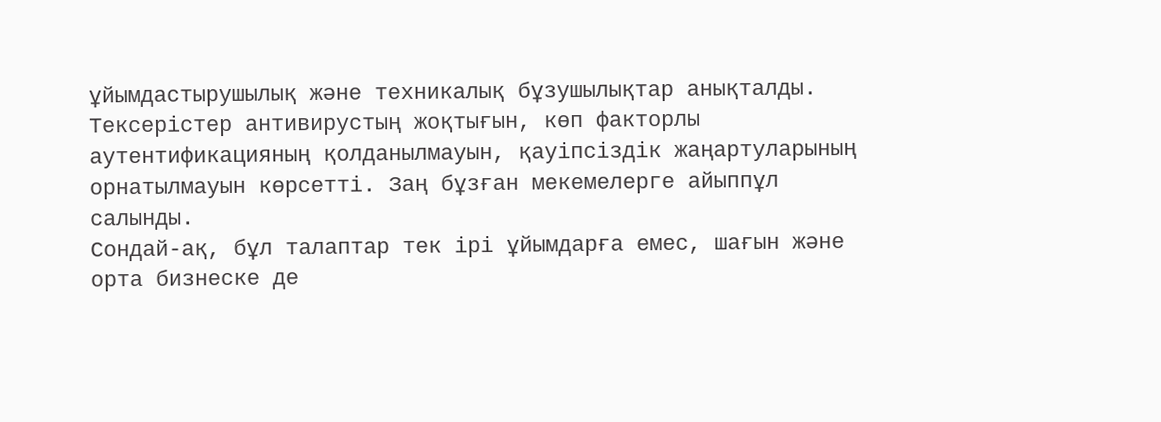ұйымдастырушылық және техникалық бұзушылықтар анықталды. Тексерістер антивирустың жоқтығын, көп факторлы аутентификацияның қолданылмауын, қауіпсіздік жаңартуларының орнатылмауын көрсетті. Заң бұзған мекемелерге айыппұл салынды.
Сондай-ақ, бұл талаптар тек ірі ұйымдарға емес, шағын және орта бизнеске де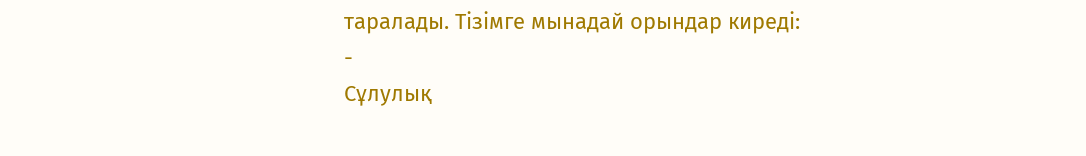таралады. Тізімге мынадай орындар киреді:
-
Сұлулық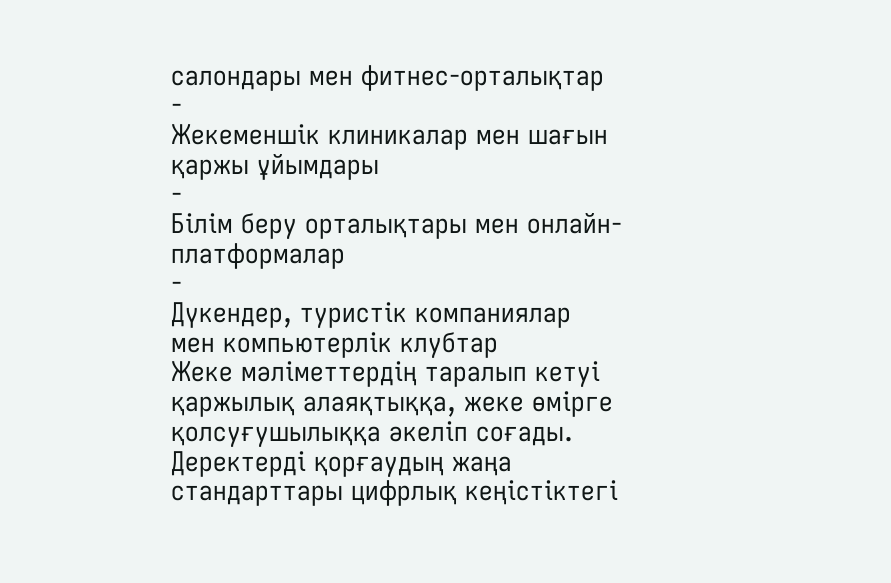салондары мен фитнес-орталықтар
-
Жекеменшік клиникалар мен шағын қаржы ұйымдары
-
Білім беру орталықтары мен онлайн-платформалар
-
Дүкендер, туристік компаниялар мен компьютерлік клубтар
Жеке мәліметтердің таралып кетуі қаржылық алаяқтыққа, жеке өмірге қолсуғушылыққа әкеліп соғады. Деректерді қорғаудың жаңа стандарттары цифрлық кеңістіктегі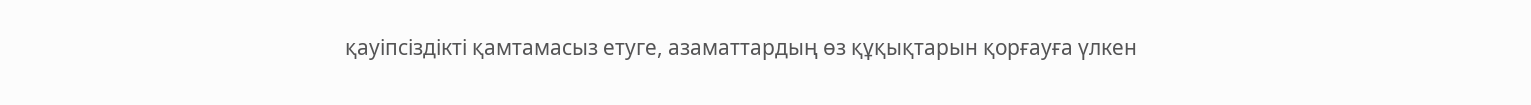қауіпсіздікті қамтамасыз етуге, азаматтардың өз құқықтарын қорғауға үлкен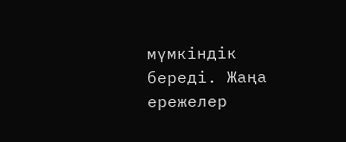мүмкіндік береді. Жаңа ережелер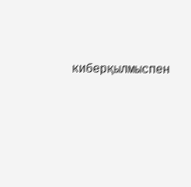киберқылмыспен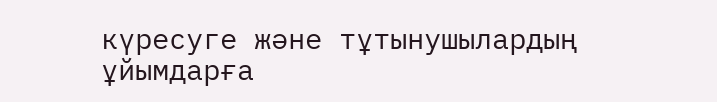күресуге және тұтынушылардың ұйымдарға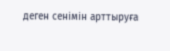деген сенімін арттыруға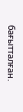бағытталған.